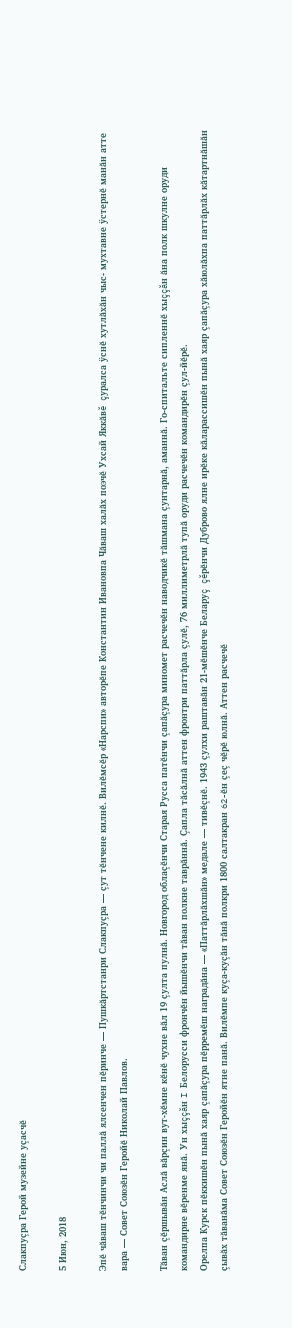Слакпуçра Герой музейне уçасчĕ

5 Июн, 2018

Эпĕ чăваш тĕнчинчи чи паллă ялсенчен пĕринче — Пушкăртстанри Слакпуçра — çут тĕнчене килнĕ. Вилĕмсĕр «Нарспи» авторĕпе Константин Ивановпа Чăваш халăх поэчĕ Ухсай Яккăвĕ çуралса ÿснĕ хутлăхăн чыс- мухтавне ÿстернĕ манăн атте вара — Совет Союзĕн Геройĕ Николай Павлов.

Тăван çĕршывăн Аслă вăрçин вут-хĕмне кĕнĕ чухне вăл 19 çулта пулнă. Новгород облаçĕнчи Старая Русса патĕнчи çапăçура миномет расчечĕн наводчикĕ тăшмана çунтарнă, аманнă. Го-спитальте сипленнĕ хыççăн ăна полк шкулне оруди командирне вĕренме янă. Ун хыççăн I Белорусси фрончĕн йышĕнчи тăван полкне таврăннă. Çапла тăсăлнă аттен фронтри паттăрла çулĕ, 76 миллиметрлă тупă оруди расчечĕн командирĕн çул-йĕрĕ.
Орелпа Курск пĕккишĕн пынă хаяр çапăçура пĕрремĕш наградăна — «Паттăрлăхшăн» медале — тивĕçнĕ. 1943 çулхи раштавăн 21-мĕшĕнче Беларуç çĕрĕнчи Дуброво ялне ирĕке кăларассишĕн пынă хаяр çапăçура хăюлăхпа паттăрлăх кăтартнăшăн çывăх тăванăма Совет Союзĕн Геройĕн ятне панă. Вилĕмпе куçа-куçăн тăнă полкри 1800 салтакран 62-ĕн çеç чĕрĕ юлнă. Аттен расчечĕ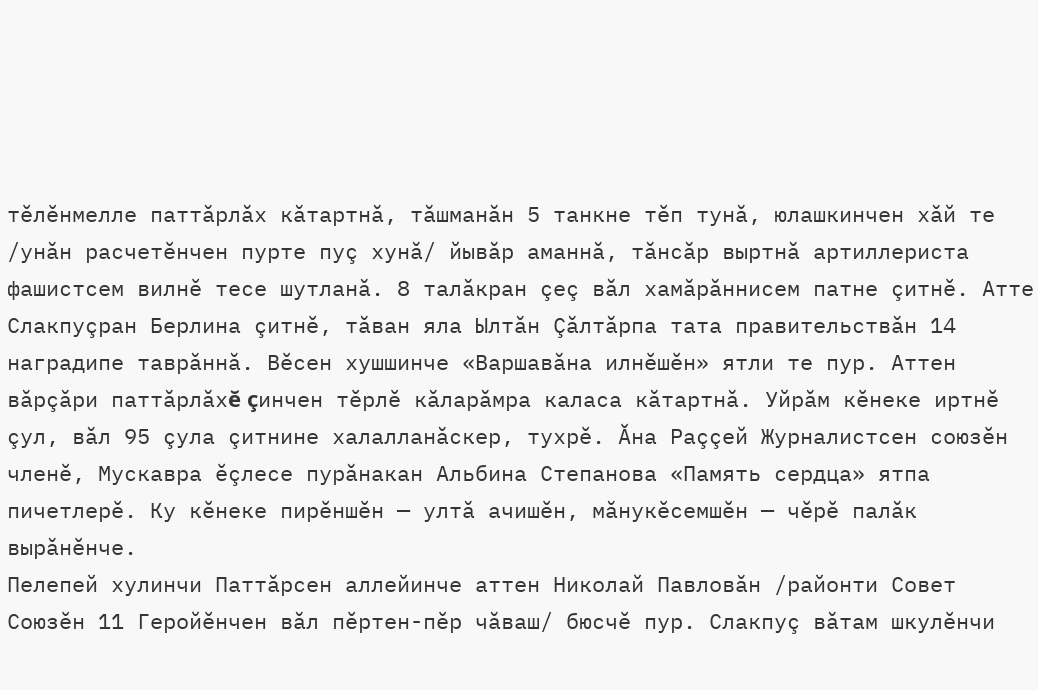тĕлĕнмелле паттăрлăх кăтартнă, тăшманăн 5 танкне тĕп тунă, юлашкинчен хăй те /унăн расчетĕнчен пурте пуç хунă/ йывăр аманнă, тăнсăр выртнă артиллериста фашистсем вилнĕ тесе шутланă. 8 талăкран çеç вăл хамăрăннисем патне çитнĕ. Атте Слакпуçран Берлина çитнĕ, тăван яла Ылтăн Çăлтăрпа тата правительствăн 14 наградипе таврăннă. Вĕсен хушшинче «Варшавăна илнĕшĕн» ятли те пур. Аттен вăрçăри паттăрлăхĕ çинчен тĕрлĕ кăларăмра каласа кăтартнă. Уйрăм кĕнеке иртнĕ çул, вăл 95 çула çитнине халалланăскер, тухрĕ. Ăна Раççей Журналистсен союзĕн членĕ, Мускавра ĕçлесе пурăнакан Альбина Степанова «Память сердца» ятпа пичетлерĕ. Ку кĕнеке пирĕншĕн — ултă ачишĕн, мăнукĕсемшĕн — чĕрĕ палăк вырăнĕнче.
Пелепей хулинчи Паттăрсен аллейинче аттен Николай Павловăн /районти Совет Союзĕн 11 Геройĕнчен вăл пĕртен-пĕр чăваш/ бюсчĕ пур. Слакпуç вăтам шкулĕнчи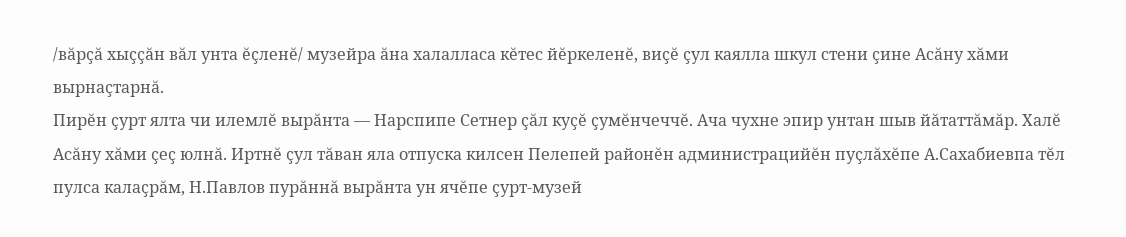/вăрçă хыççăн вăл унта ĕçленĕ/ музейра ăна халалласа кĕтес йĕркеленĕ, виçĕ çул каялла шкул стени çине Асăну хăми вырнаçтарнă.
Пирĕн çурт ялта чи илемлĕ вырăнта — Нарспипе Сетнер çăл куçĕ çумĕнчеччĕ. Ача чухне эпир унтан шыв йăтаттăмăр. Халĕ Асăну хăми çеç юлнă. Иртнĕ çул тăван яла отпуска килсен Пелепей районĕн администрацийĕн пуçлăхĕпе А.Сахабиевпа тĕл пулса калаçрăм, Н.Павлов пурăннă вырăнта ун ячĕпе çурт-музей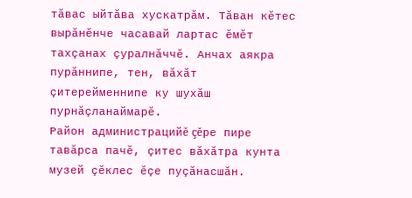тăвас ыйтăва хускатрăм. Тăван кĕтес вырăнĕнче часавай лартас ĕмĕт тахçанах çуралнăччĕ. Анчах аякра пурăннипе, тен, вăхăт çитерейменнипе ку шухăш пурнăçланаймарĕ.
Район администрацийĕ çĕре пире тавăрса пачĕ, çитес вăхăтра кунта музей çĕклес ĕçе пуçăнасшăн.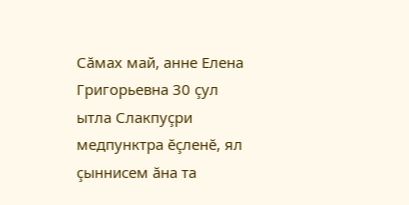Сăмах май, анне Елена Григорьевна 30 çул ытла Слакпуçри медпунктра ĕçленĕ, ял çыннисем ăна та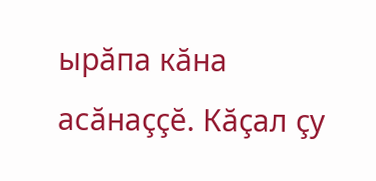ырăпа кăна асăнаççĕ. Кăçал çу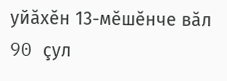уйăхĕн 13-мĕшĕнче вăл 90 çул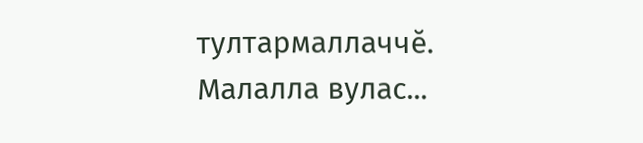тултармаллаччĕ. Малалла вулас...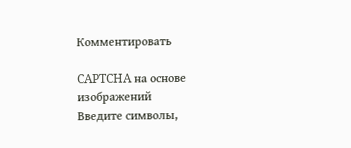Комментировать

CAPTCHA на основе изображений
Введите символы,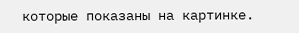которые показаны на картинке.